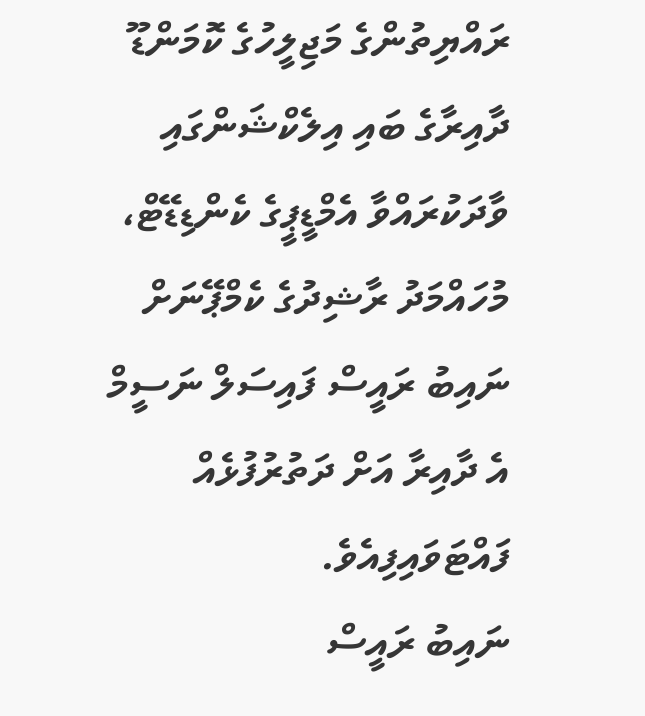ރައްޔިތުންގެ މަޖިލީހުގެ ކޮމަންޑޫ ދާއިރާގެ ބައި އިލެކްޝަންގައި ވާދަކުރައްވާ އެމްޑީޕީގެ ކެންޑިޑޭޓް، މުހައްމަދު ރާޝިދުގެ ކެމްޕޭނަށް ނައިބު ރައީސް ފައިސަލް ނަސީމް އެ ދާއިރާ އަށް ދަތުރުފުޅެއް ފައްޓަވައިފިއެވެ.
ނައިބު ރައީސް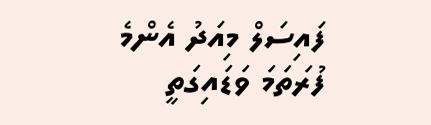ފައިސަލް މިއަދު އެންމެ ފުރަތަމަ ވަޑައިގަތީ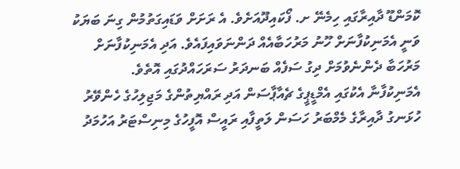ކޮމަންޑޫ ދާއިރާގައި ހިމެނޭ ށ. ފޯކައިދޫއަށެވެ. އެ ރަށަށް ވަޑައިގަތުމުން ގިނަ ބަޔަކު ވަނީ އެމަނިކުފާނަށް ހޫނު މަރުހަބާއެއް ދަންނަވައިފައެވެ. އަދި އެމަނިކުފާނަށް މަރުހަބާ ދެންނެވުމަށް ދިގު ސަފެއް ބަނދަރު ސަރަހައްދުގައި އޮތެވެ.
އެމަނިކުފާނާ އެކުގައި އެމްޑީޕީގެ ޗެއާޕާސަން އަދި ރައްޔިތުންގެ މަޖިލިހުގެ ހެންވޭރު ހުޅަނގު ދާއިރާގެ މެމްބަރު ހަސަން ލަތީފާއި ރައީސް އޮފީހުގެ މިނިސްޓަރު އަހުމަދު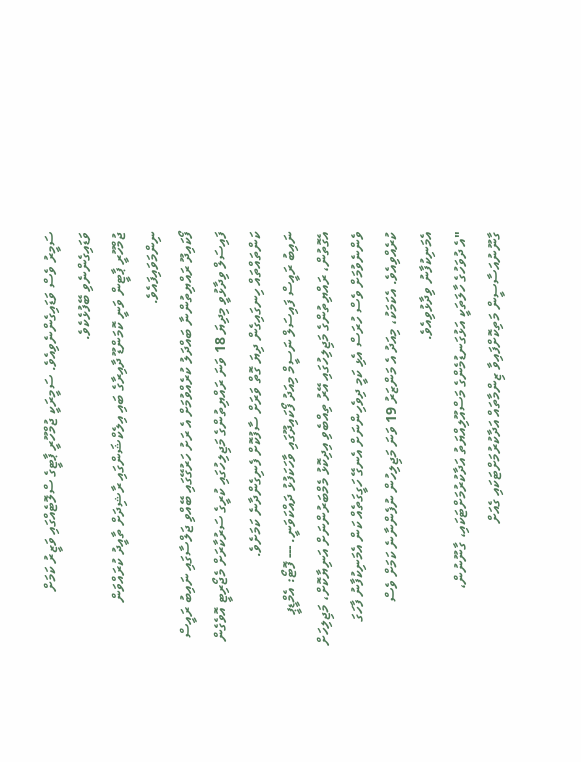ސަމީރު ވެސް ވަޑައިގެންނެވިއެވެ. ސަމީރަކީ ޖުމްހޫރީ ޕާޓީގެ ސްލޮޓެއްގައި ވަޒީރު ކަމަށް ވަޑައިގެންނެވި ބޭފުޅެކެވެ.
ޖުމްހޫރީ ޕާޓީން ވަނީ ކޮމަންޑޫ ދާއިރާގެ ބައި އިލެކްޝަންގައި ރާޝިދަށް ތާއީދު ކުރައްވަން ނިންމަވައިފައެވެ.
ފޯކައިދޫ ރައްޔިތުންނާ ބައްދަލު ކުރެއްވުމަށް އެ ރަށު ހަރުގޭގައި ބޭއްވި ޖަލްސާގައި ނައިބު ރައީސް ފައިސަލް ވިދާޅުވީ މިދިޔަ 18 ވަނަ ރައްޔިތުންގެ މަޖިލިހުގައި ކުރީގެ ސަރުކާރަށް މެޖޯރިޓީ އޮވެގެން ކަންތައްތައް ހިނގައިގެން ދިޔަ ގޮތް ވަރަށް ސާފުކޮށް ފެނިގެންދާނެ ކަމަށެވެ.
ނައިބު ރައީސް ފައިސަލް ނަސީމް މިއަދު ފޯކައިދޫގައި ވާހަކަފުޅު ދައްކަވަނީ. --- ފޮޓޯ: އެމްޑީޕީ
އެގޮތުން، ރައްޔިތުންގެ މަޖިލިހުގައި އޭރު ތިއްބެވި އިދިކޮޅު މެމްބަރުންނަށް އަނިޔާކޮށް، މަޖިލިހަށް ވެންނެވުމަށް ވެސް ހުރަސް އެޅި ކަމީ ދިވެހިންނަށް އެނގޭ ހަގީގަތެއް ކަން އެމަނިކުފާނު ފާހަގަ ކުރެއްވިއެވެ. އެކަމަކު، މިއަދު އެ މަންޒަރު 19 ވަނަ މަޖިލިހުން ނުފެންނާނެ ކަމަށް ވެސް އެމަނިކުފާނު ވިދާޅުވިއެވެ.
"އެ ދުވަހުގެ ހާލަތަކީ އަޅުގަނޑުމެންގެ މަސްއޫލިއްޔަތު އަދާކުރުމަށްޓަކައި، ގާނޫނުން، ގާނޫނުއަސާސީން މަތިކޮށްފައިވާ ޒިންމާތައް އަދާކުރުމަށްޓަކައި ގެއަށް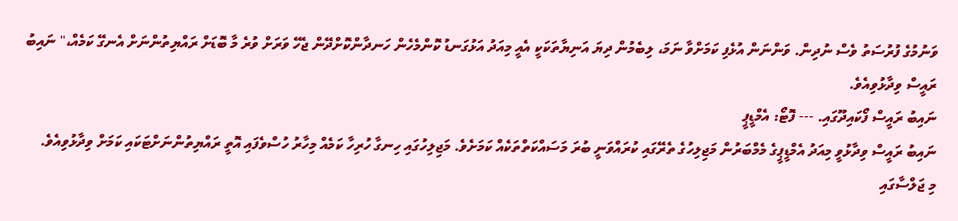ވަނުމުގެ ފުރުސަތު ވެސް ނުދިން. ވަންނަން އުޅެފި ކަމަށްވާ ނަމަ، ލިބެމުން ދިޔަ އަނިޔާތަކަކީ އެއީ މިއަދު އަޅުގަނޑު ކޮންމެހެން ހަނދާންކޮށްދޭން ޖެހޭ ވަރަށް ވުރެ މާ ބޮޑަށް ރައްޔިތުންނަށް އެނގޭ ކަމެއް،" ނައިބު ރައީސް ވިދާޅުވިއެވެ.
ނައިބު ރައީސް ފޯކައިދޫގައި. --- ފޮޓޯ: އެމްޑީޕީ
ނައިބު ރައީސް ވިދާޅުވީ މިއަދު އެމްޑީޕީގެ މެމްބަރުން މަޖިލިހުގެ ތެރޭގައި ކުރައްވަނީ ބުރަ މަސައްކަތްތަކެއް ކަމަށެވެ. މަޖިލިހުގައި ހިނގާ ހުރިހާ ކަމެއް މިހާރު ހުސްވެފައި އޮތީ ރައްޔިތުންނަށްޓަކައި ކަމަށް ވިދާޅުވިއެވެ.
މި ޖަލްސާގައި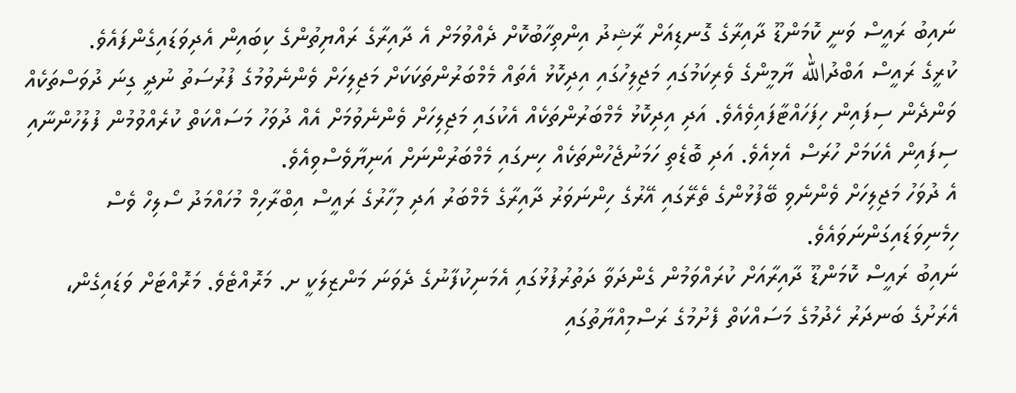ނައިބު ރައީސް ވަނީ ކޮމަންޑޫ ދާއިރާގެ ގޮނޑިއަށް ރާޝިދު އިންތިހާބުކޮށް ދެއްވުމަށް އެ ދާއިރާގެ ރައްޔިތުންގެ ކިބައިން އެދިވަޑައިގެންފައެވެ.
ކުރީގެ ރައީސް އަބްދުالله ޔާމީންގެ ވެރިކަމުގައި މަޖިލިހުގައި އިދިކޮޅު އެތައް މެމްބަރުންތަކަކަށް މަޖިލިހަށް ވެންނެވުމުގެ ފުރުސަތު ނުދީ ގިނަ ދުވަސްތަކެއް ވަންދެން ސިފައިން ހިފަހައްޓާފައިވެއެވެ. އަދި އިދިކޮޅު މެމްބަރުންތަކެއް އެކުގައި މަޖިލިހަށް ވެންނެވުމަށް އެއް ދުވަހު މަސައްކަތް ކުރެއްވުމުން ފުލުހުންނާއި ސިފައިން އެކަމަށް ހުރަސް އެޅިއެވެ. އަދި ބޮޑެތި ހަމަނުޖެހުންތަކެއް ހިނގައި މެމްބަރުންނަށް އަނިޔާވެސްވިއެވެ.
އެ ދުވަހު މަޖިލިހަށް ވެންނެވި ބޭފުޅުންގެ ތެރޭގައި އޭރުގެ ހިންނަވަރު ދާއިރާގެ މެމްބަރު އަދި މިހާރުގެ ރައީސް އިބްރާހިމް މުހައްމަދު ސޯލިހް ވެސް ހިމެނިވަޑައިގަންނަވައެވެ.
ނައިބު ރައީސް ކޮމަންޑޫ ދާއިރާއަށް ކުރައްވަމުން ގެންދަވާ ދަތުރުފުޅުގައި އެމަނިކުފާނުގެ ދެވަނަ މަންޒިލަކީ ށ. މަރޮއްޓެވެ. މަރޮއްޓަށް ވަޑައިގެން، އެރަށުގެ ބަނދަރު ހެދުމުގެ މަސައްކަތް ފެށުމުގެ ރަސްމިއްޔާތުގައި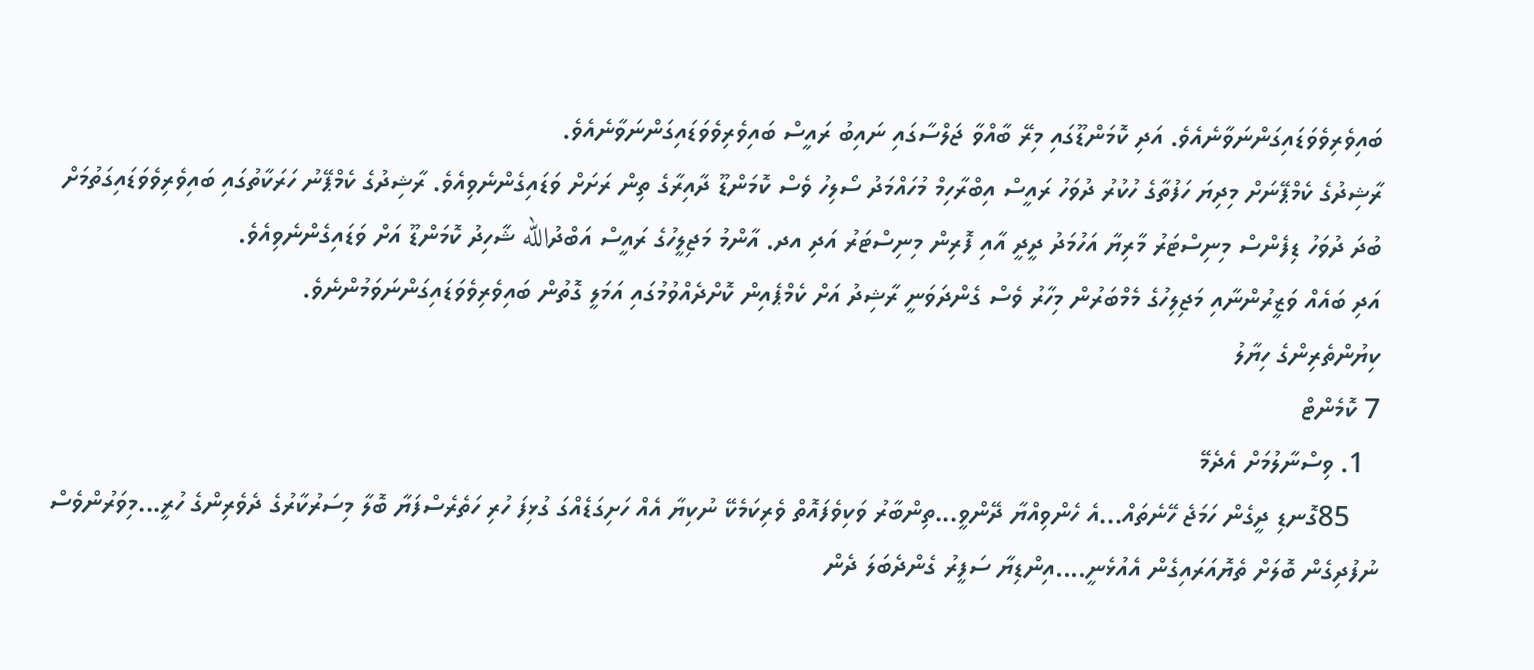ބައިވެރިވެވަޑައިގަންނަވާނެއެވެ. އަދި ކޮމަންޑޫގައި މިރޭ ބާއްވާ ޖަލްސާގައި ނައިބު ރައީސް ބައިވެރިވެވަޑައިގަންނަވާނެއެވެ.
ރާޝިދުގެ ކެމްޕޭނަށް މިދިޔަ ހަފުތާގެ ހުކުރު ދުވަހު ރައީސް އިބްރާހިމް މުހައްމަދު ސޯލިހު ވެސް ކޮމަންޑޫ ދާއިރާގެ ތިން ރަށަށް ވަޑައިގެންނެވިއެވެ. ރާޝިދުގެ ކެމްޕޭނު ހަރަކާތުގައި ބައިވެރިވެވަޑައިގަތުމަށް ބުދަ ދުވަހު ޑިފެންސް މިނިސްޓަރު މާރިޔާ އަހުމަދު ދީދީ އާއި ފޮރިން މިނިސްޓަރު އަދި އދ. އާންމު މަޖިލީހުގެ ރައީސް އަބްދުالله ޝާހިދު ކޮމަންޑޫ އަށް ވަޑައިގެންނެވިއެވެ.
އަދި ބައެއް ވަޒީރުންނާއި މަޖިލިހުގެ މެމްބަރުން މިހާރު ވެސް ގެންދަވަނީ ރާޝިދު އަށް ކެމްޕެއިން ކޮށްދެއްވުމުގައި އަމަލީ ގޮތުން ބައިވެރިވެވަޑައިގަންނަވަމުންނެވެ.
ކިޔުންތެރިންގެ ހިޔާލު
7 ކޮމެންޓް
  1. ވިސްނާލުމަށް އެދެމޭ
    85ގޮނޑި ދީގެން ހަމަޖެ ހޭނެތައް...އެ ހެންވިއްޔާ ދޭންވީ...ތިންބާރު ވަކިވެފައޮތް ވެރިކަމެކޭ ނުކިޔާ އެއް ހަށިގަޑެއްގަ ގުޅިފަ ހުރި ހަތެރެސްފަޔާ ބޮލާ މިސަރުކާރުގެ ދެވެރިންގެ ހުރީ...މިވަރުންވެސް ނުފުދިގެން ބޮލަށް ތެޔޮއަރައިގެން އެއުޅެނީ....އިންޑިޔާ ސަފީރު ގެންދެބަލަ ދެން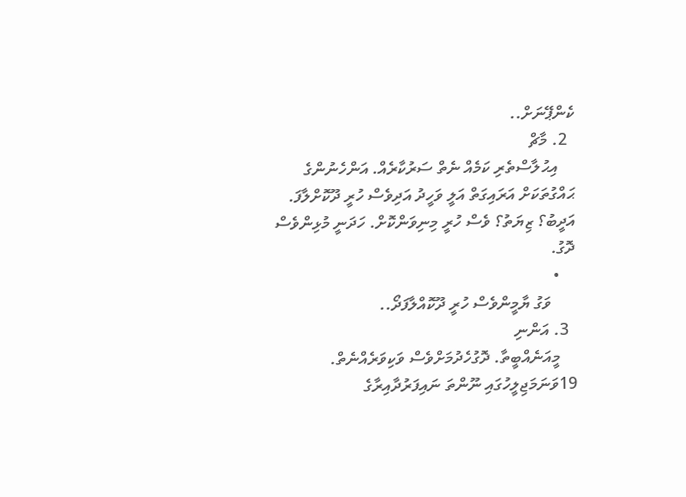ކެންޕޭނަށް..
  2. މާޗް
    އިޙުލާސްތެރި ކަމެއް ނެތް ސަރުކާރެއް. އަންހެނުންގެ ޙައްގުތަކަށް އަރައިގަތް އަލީ ވަހީދު އަދިވެސް ހުރީ ދޫކޮށްލާފަ. އަދީބު؟ ޒިޔަތު؟ ވެސް ހުރީ މިނިވަންކޮށް. ހަދަނީ މުޅިންވެސް ދޮގު.
    •
      ވަގު ޔާމީންވެސް ހުރީ ދޫކޮއްލާފަދޯ..
  3. އަންނި
    މީއަނެއްބީތާ. ދޮގުހެދުމަށްވެސް ވަކިވަރެއްނެތް. 19ވަނަމަޖިލީހުގައި ނޫންތަ ނައިފަރުދާއިރާގެ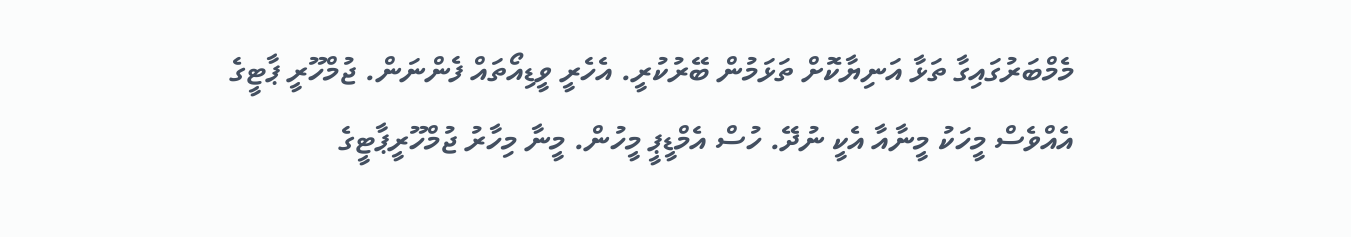މެމްބަރުގައިގާ ތަޅާ އަނިޔާކޮށް ތަޅަމުން ބޭރުކުރީ. އެހެރީ ވީޑިއޯތައް ފެންނަން. ޖުމްހޫރީ ޕާޓީގެ އެއްވެސް މީހަކު މީނާއާ އެކީ ނުދޭ. ހުސް އެމްޑީޕީ މީހުން. މީނާ މިހާރު ޖުމްހޫރީޕާޓީގެ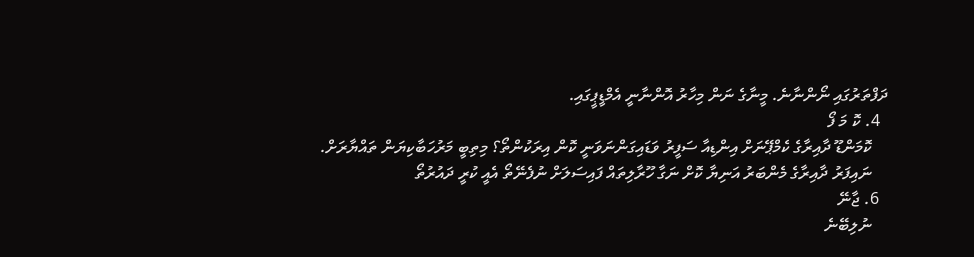ދަފްތަރުގައި ނޯންނާނެ. މީނާގެ ނަން މިހާރު އޮންނާނީ އެމްޑީޕީގައި.
  4. ކޮ މަ ފޯ
    ކޮމަންޑޫ ދާއިރާގެ ކެމްޕޭނަށް އިންޑިއާ ސަފީރު ވަޑައިގަންނަވަނީ ކޮން އިރަކުންތޯ؟ މިތިބީ މަރުހަބާކިޔަން ތައްޔާރަށް.
    ނައިފަރު ދާއިރާގެ މެންބަރު އަނިޔާ ކޮށް ނަގާ ހޫރާލިތައް ފައިސަލަށް ނުފެނޭތޯ އެއީ ކުރީ ދައުރުތޯ
  6. ޖާނޭ
    ނުލިބޭނެ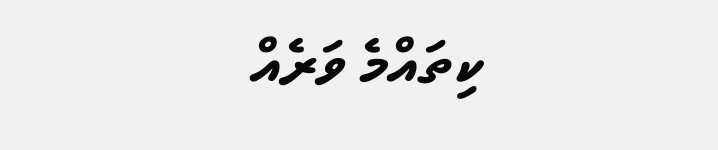ކިތައްމެ ވަރެއް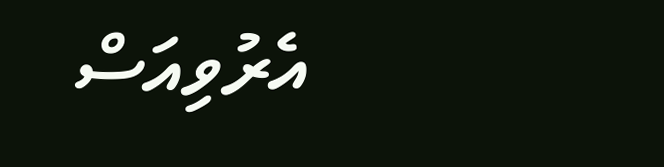އެރުވިއަސް